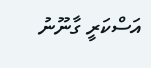އަސްކަރީ ގާނޫނު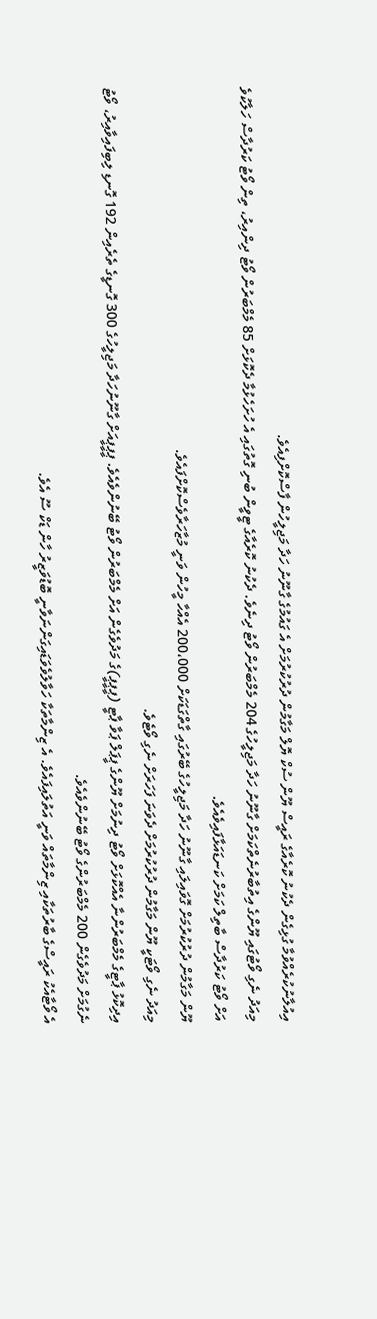އިއުލާނުކުރެއްވުމާ ގުޅިގެން ދެކުނު ކޮރެއާގެ ރައީސް ޔޫން ސުކް ޔޮލް މަގާމުން ދުރުކުރުމަށް އެ ގައުމުގެ ގާނޫނު ހަދާ މަޖިލީހުން ފާސްކޮށްފިއެވެ.
މިއަދު ނެގި ވޯޓުގައި ޔޫންގެ އިތުބާރުނެތްކަމަށް ގާނޫނު ހަދާ މަޖިލީހުގެ 204 މެމްބަރުން ވޯޓު ދިނެވެ. ދެކުނު ކޮރެއާގެ ޓީވީން ބުނި ގޮތުގައި އެ ހުށަހެޅުމާ ދެކޮޅަށް 85 މެމްބަރުން ވޯޓު ދިންއިރު، ތިން ވޯޓު ކަރުދާސް ހަލާކުވެ އަށް ވޯޓު ކަރުދާސް ބާތިލް ކަމަށް ކަނޑައަޅާފައިވެއެވެ.
ޔޫން މަގާމުން ދުރުކުރުމަށް ގޮވައިލައި ގާނޫނު ހަދާ މަޖިލީހުގެ ބޭރުގައި ގާތްގަޑަކަށް 200،000 އެއްހާ މީހުން ވަނީ މުޒާހަރާވެސްކޮށްފައެވެ.
މިއަދު ނެގި ވޯޓަކީ ޔޫން މަގާމުން ދުރުކުރުމަށް ދެވަނަ ފަހަރަށް ނެގި ވޯޓެވެ.
އިދިކޮޅު ޕާޓީގެ މެމްބަރުންނާ އެއްކޮޅަށް ވޯޓު ދިނުމަށް ޔޫންގެ ޕީޕަލް ޕަވާ ޕާޓީ (ޕީޕީޕީ)ގެ މަދުވެގެން އަށް މެމްބަރުން ވޯޓު ބޭނުންވެއެވެ. ޕީޕީޕީއަށް ގާނޫނުހަދާ މަޖިލީހުގެ 300 ގޮނޑީގެ ތެރެއިން 192 ގޮނޑި ލިބިފައިވާއިރު، ވޯޓު ނެގުމަށް މަދުވެގެން 200 މެމްބަރުންގެ ވޯޓު ބޭނުންވެއެވެ.
އެ ވޯޓާއެކު ރައީސްގެ ބާރުތަކާއި ޒިންމާތައް ވަނީ އަތުލައިފައެވެ. އެ ޒިންމާތަކާ ހަވާލުވެވަޑައިގަންނަވާނީ ބޮޑުވަޒީރު ހާން ޑަކް ސޫ އެވެ.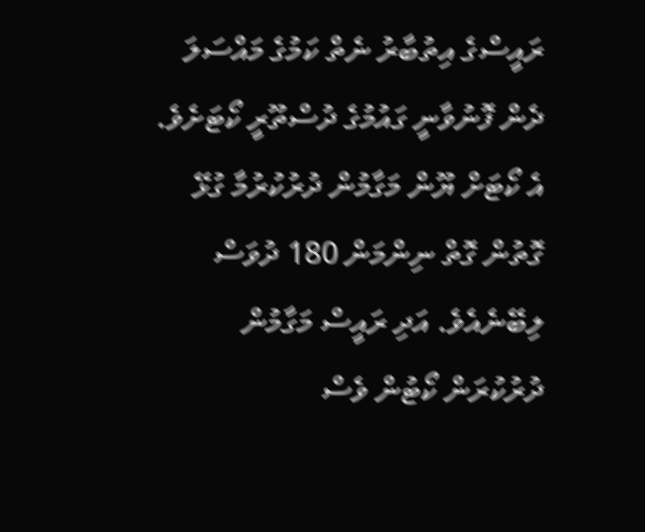ރައީސްގެ އިތުބާރު ނެތް ކަމުގެ މައްސަލަ ދެން ފޮނުވާނީ ގައުމުގެ ދުސްތޫރީ ކޯޓަށެވެ. އެ ކޯޓަށް ޔޫން މަގާމުން ދުރުކުރުމާ ގުޅޭ ގޮތުން ގޮތް ނިންމަން 180 ދުވަސް ލިބޭނެއެވެ. އަދި ރައީސް މަގާމުން ދުރުކުރަން ކޯޓުން ވެސް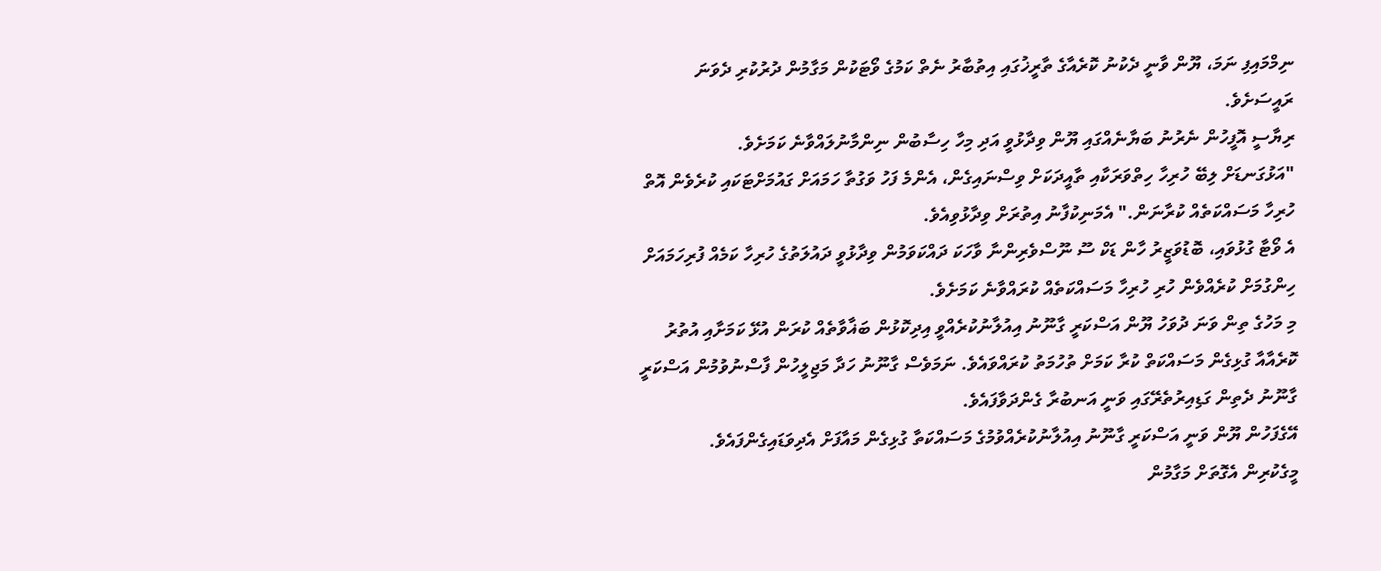ނިމްމައިފި ނަމަ، ޔޫން ވާނީ ދެކުނު ކޮރެއާގެ ތާރީޚުގައި އިތުބާރު ނެތް ކަމުގެ ވޯޓަކުން މަގާމުން ދުރުކުރި ދެވަނަ ރައީސަށެވެ.
ރިޔާސީ އޮފީހުން ނެރުނު ބަޔާނެއްގައި ޔޫން ވިދާޅުވީ އަދި މިހާ ހިސާބުން ނިންމާނުލައްވާނެ ކަމަށެވެ.
"އަޅުގަނޑަށް ލިބޭ ހުރިހާ ހިތްވަރަކާއި ތާއީދަކަށް ވިސްނައިގެން، އެންމެ ފަހު ވަގުތާ ހަމައަށް ގައުމަށްޓަކައި ކުރެވެން އޮތް ހުރިހާ މަސައްކަތެއް ކުރާނަން." އެމަނިކުފާނު އިތުރަށް ވިދާޅުވިއެވެ.
އެ ވޯޓާ ގުޅުވައި، ބޮޑުވަޒީރު ހާން ޑަކް ސޫ ނޫސްވެރިންނާ ވާހަކަ ދައްކަވަމުން ވިދާޅުވީ ދައުލަތުގެ ހުރިހާ ކަމެއް ފުރިހަމައަށް ހިންގުމަށް ކުރެއްވެން ހުރި ހުރިހާ މަސައްކަތެއް ކުރައްވާނެ ކަމަށެވެ.
މި މަހުގެ ތިން ވަނަ ދުވަހު ޔޫން އަސްކަރީ ގާނޫނު އިއުލާނުކުރެއްވީ އިދިކޮޅުން ބަޣާވާތެއް ކުރަން އުޅޭ ކަމަށާއި އުތުރު ކޮރެއާއާ ގުޅިގެން މަސައްކަތް ކުރާ ކަމަށް ތުހުމަތު ކުރައްވައެވެ. ނަމަވެސް ގާނޫނު ހަދާ މަޖިލީހުން ފާސްނުވުމުން އަސްކަރީ ގާނޫނު ދެތިން ގަޑިއިރުތެރޭގައި ވަނީ އަނބުރާ ގެންދަވާފައެވެ.
އޭގެފަހުން ޔޫން ވަނީ އަސްކަރީ ގާނޫނު އިއުލާނުކުރެއްވުމުގެ މަސައްކަތާ ގުޅިގެން މައާފަށް އެދިވަޑައިގެންފައެވެ.
މީގެކުރިން އެގޮތަށް މަގާމުން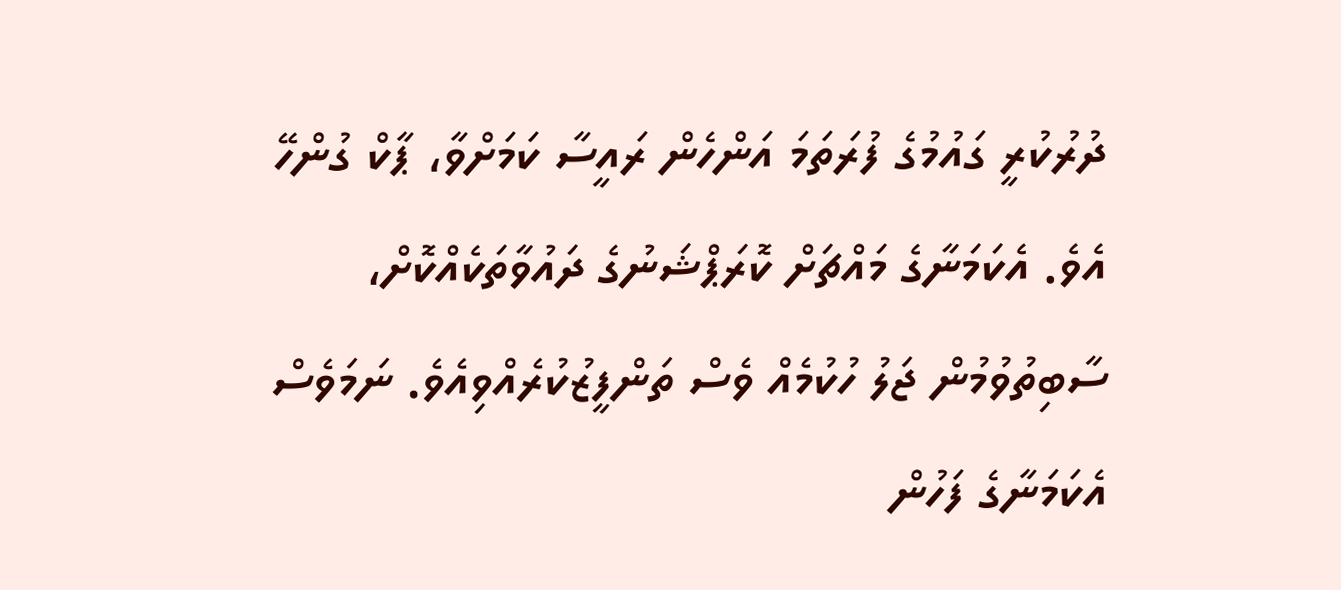ދުރުކުރީ ގައުމުގެ ފުރަތަމަ އަންހެން ރައީސާ ކަމަށްވާ، ޕާކް ގުންހޭ އެވެ. އެކަމަނާގެ މައްޗަށް ކޮރަޕްޝަނުގެ ދައުވާތަކެއްކޮށް، ސާބިތުވުމުން ޖަލު ހުކުމެއް ވެސް ތަންފީޒުކުރެއްވިއެވެ. ނަމަވެސް އެކަމަނާގެ ފަހުން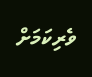ވެރިކަމަށް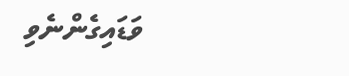ވަޑައިގެންނެވި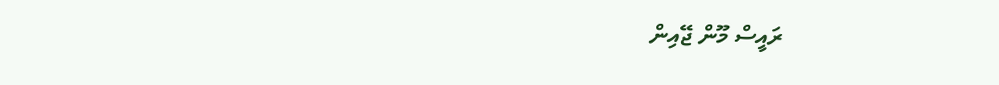ރައީސް މޫން ޖޭއިން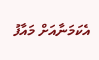އެކަމަނާއަށް މައާފު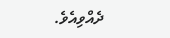ދެއްވިއެވެ.